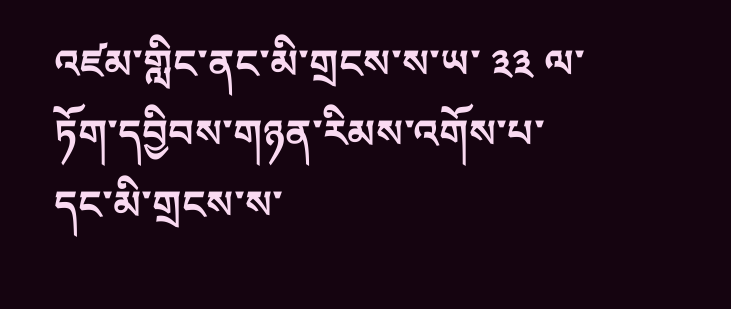འཛམ་གླིང་ནང་མི་གྲངས་ས་ཡ་ ༣༣ ལ་ཏོག་དབྱིབས་གཉན་རིམས་འགོས་པ་དང་མི་གྲངས་ས་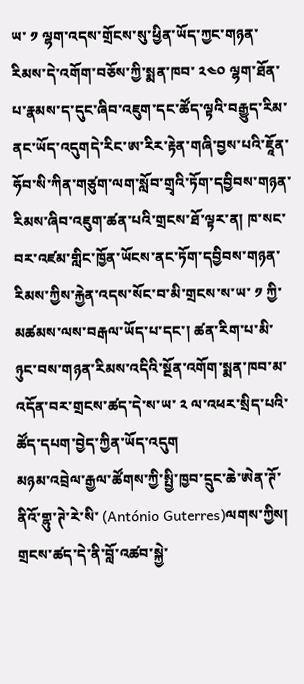ཡ་ ༡ ལྷག་འདས་གྲོངས་སུ་ཕྱིན་ཡོད་ཀྱང་གཉན་རིམས་དེ་འགོག་བཅོས་ཀྱི་སྨན་ཁབ་ ༢༤༠ ལྷག་ཐོན་པ་རྣམས་ད་དུང་ཞིབ་འཇུག་དང་ཚོད་ལྟའི་བརྒྱུད་རིམ་ནང་ཡོད་འདུགདེ་རིང་ཨ་རིར་རྟེན་གཞི་བྱས་པའི་ཇཱོན་ཧོབ་སི་ཀིན་གཙུག་ལག་སློབ་གྲྭའི་ཏོག་དབྱིབས་གཉན་རིམས་ཞིབ་འཇུག་ཚན་པའི་གྲངས་ཐོ་ལྟར་ན། ཁ་སང་བར་འཛམ་གླིང་ཁྱོན་ཡོངས་ནང་ཏོག་དབྱིབས་གཉན་རིམས་ཀྱིས་རྐྱེན་འདས་སོང་བ་མི་གྲངས་ས་ཡ་ ༡ ཀྱི་མཚམས་ལས་བརྒལ་ཡོད་པ་དང་། ཚན་རིག་པ་མི་ཉུང་བས་གཉན་རིམས་འདིའི་སྔོན་འགོག་སྨན་ཁབ་མ་འདོན་བར་གྲངས་ཚད་དེ་ས་ཡ་ ༢ ལ་འཕར་སྲིད་པའི་ཚོད་དཔག་བྱེད་ཀྱིན་ཡོད་འདུག
མཉམ་འབྲེལ་རྒྱལ་ཚོགས་ཀྱི་སྤྱི་ཁྱབ་དྲུང་ཆེ་ཨེན་ཊོ་ནིའོ་གྷུ་ཊེ་རེ་སི་ (António Guterres)ལགས་ཀྱིས། གྲངས་ཚད་དེ་ནི་བློ་འཚབ་སྐྱེ་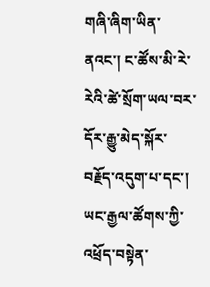གཞི་ཞིག་ཡིན་ནའང་། ང་ཚོས་མི་རེ་རེའི་ཚེ་སྲོག་ཡལ་བར་དོར་རྒྱུ་མེད་སྐོར་བརྗོད་འདུག་པ་དང་། ཡང་རྒྱལ་ཚོགས་ཀྱི་འཕྲོད་བསྟེན་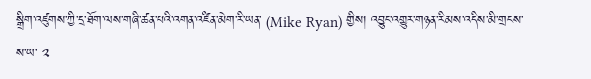སྒྲིག་འཛུགས་ཀྱི་དྲ་ཐོག་ལས་གཞི་ཚན་པའི་འགན་འཛིན་མེག་རི་ཡན་ (Mike Ryan) གྱིས། འབྱུང་འགྱུར་གཉན་རིམས་འདིས་མི་གྲངས་ས་ཡ་ ༢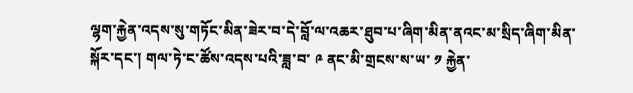ལྷག་རྐྱེན་འདས་སུ་གཏོང་མིན་ཟེར་བ་དེ་བློ་ལ་འཆར་ཐུབ་པ་ཞིག་མིན་ནའང་མ་སྲིད་ཞིག་མིན་སྐོར་དང་། གལ་ཏེ་ང་ཚོས་འདས་པའི་ཟླ་བ་ ༩ ནང་མི་གྲངས་ས་ཡ་ ༡ རྐྱེན་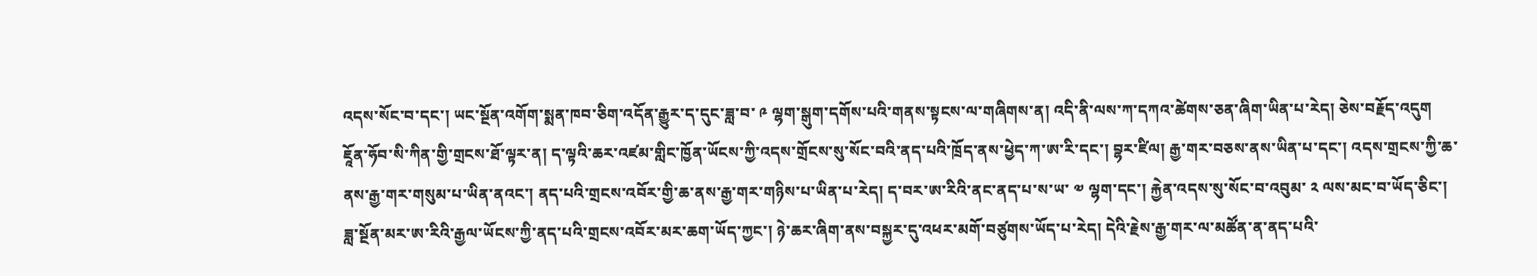འདས་སོང་བ་དང་། ཡང་སྔོན་འགོག་སྨན་ཁབ་ཅིག་འདོན་རྒྱུར་ད་དུང་ཟླ་བ་ ༩ ལྷག་སྒུག་དགོས་པའི་གནས་སྟངས་ལ་གཞིགས་ན། འདི་ནི་ལས་ཀ་དཀའ་ཚེགས་ཅན་ཞིག་ཡིན་པ་རེད། ཅེས་བརྗོད་འདུག
ཇཱོན་ཧོབ་སི་ཀིན་གྱི་གྲངས་ཐོ་ལྟར་ན། ད་ལྟའི་ཆར་འཛམ་གླིང་ཁྱོན་ཡོངས་ཀྱི་འདས་གྲོངས་སུ་སོང་བའི་ནད་པའི་ཁྲོད་ནས་ཕྱེད་ཀ་ཨ་རི་དང་། བྷར་ཛིལ། རྒྱ་གར་བཅས་ནས་ཡིན་པ་དང་། འདས་གྲངས་ཀྱི་ཆ་ནས་རྒྱ་གར་གསུམ་པ་ཡིན་ནའང་། ནད་པའི་གྲངས་འབོར་གྱི་ཆ་ནས་རྒྱ་གར་གཉིས་པ་ཡིན་པ་རེད། ད་བར་ཨ་རིའི་ནང་ནད་པ་ས་ཡ་ ༧ ལྷག་དང་། རྐྱེན་འདས་སུ་སོང་བ་འབུམ་ ༢ ལས་མང་བ་ཡོད་ཅིང་། ཟླ་སྔོན་མར་ཨ་རིའི་རྒྱལ་ཡོངས་ཀྱི་ནད་པའི་གྲངས་འབོར་མར་ཆག་ཡོད་ཀྱང་། ཉེ་ཆར་ཞིག་ནས་བསྐྱར་དུ་འཕར་མགོ་བཙུགས་ཡོད་པ་རེད། དེའི་རྗེས་རྒྱ་གར་ལ་མཚོན་ན་ནད་པའི་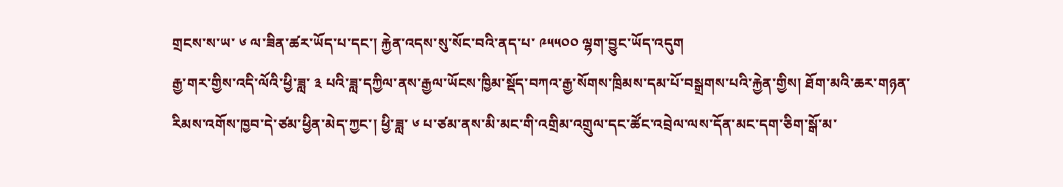གྲངས་ས་ཡ་ ༦ ལ་ཟིན་ཚར་ཡོད་པ་དང་། རྐྱེན་འདས་སུ་སོང་བའི་ནད་པ་ ༩༥༥༠༠ ལྷག་བྱུང་ཡོད་འདུག
རྒྱ་གར་གྱིས་འདི་ལོའི་ཕྱི་ཟླ་ ༣ པའི་ཟླ་དཀྱིལ་ནས་རྒྱལ་ཡོངས་ཁྱིམ་སྡོད་བཀའ་རྒྱ་སོགས་ཁྲིམས་དམ་པོ་བསྒྲགས་པའི་རྐྱེན་གྱིས། ཐོག་མའི་ཆར་གཉན་རིམས་འགོས་ཁྱབ་དེ་ཙམ་ཕྱིན་མེད་ཀྱང་། ཕྱི་ཟླ་ ༦ པ་ཙམ་ནས་མི་མང་གི་འགྲིམ་འགྲུལ་དང་ཚོང་འབྲེལ་ལས་དོན་མང་དག་ཅིག་སྒོ་མ་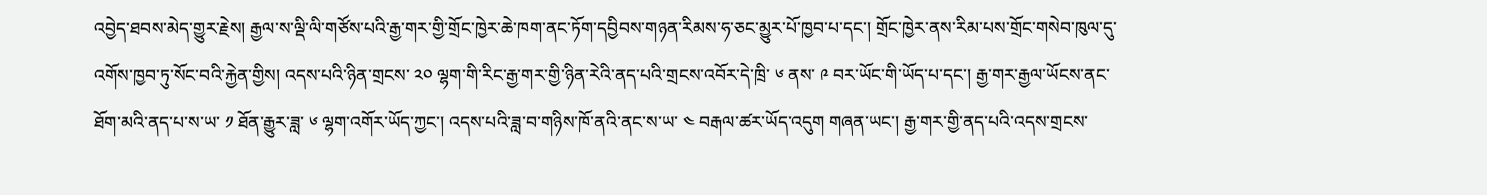འབྱེད་ཐབས་མེད་གྱུར་རྗེས། རྒྱལ་ས་ལྡི་ལི་གཙོས་པའི་རྒྱ་གར་གྱི་གྲོང་ཁྱེར་ཆེ་ཁག་ནང་ཏོག་དབྱིབས་གཉན་རིམས་ཧ་ཅང་མྱུར་པོ་ཁྱབ་པ་དང་། གྲོང་ཁྱེར་ནས་རིམ་པས་གྲོང་གསེབ་ཁུལ་དུ་འགོས་ཁྱབ་ཏུ་སོང་བའི་རྐྱེན་གྱིས། འདས་པའི་ཉིན་གྲངས་ ༢༠ ལྷག་གི་རིང་རྒྱ་གར་གྱི་ཉིན་རེའི་ནད་པའི་གྲངས་འབོར་དེ་ཁྲི་ ༦ ནས་ ༩ བར་ཡོང་གི་ཡོད་པ་དང་། རྒྱ་གར་རྒྱལ་ཡོངས་ནང་ཐོག་མའི་ནད་པ་ས་ཡ་ ༡ ཐོན་རྒྱུར་ཟླ་ ༦ ལྷག་འགོར་ཡོད་ཀྱང་། འདས་པའི་ཟླ་བ་གཉིས་ཁོ་ནའི་ནང་ས་ཡ་ ༤ བརྒལ་ཚར་ཡོད་འདུག གཞན་ཡང་། རྒྱ་གར་གྱི་ནད་པའི་འདས་གྲངས་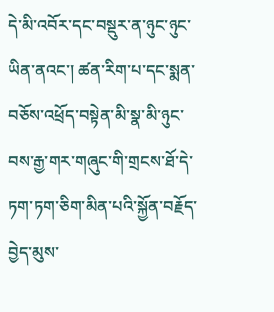དེ་མི་འབོར་དང་བསྡུར་ན་ཉུང་ཉུང་ཡིན་ནའང་། ཚན་རིག་པ་དང་སྨན་བཅོས་འཕྲོད་བསྟེན་མི་སྣ་མི་ཉུང་བས་རྒྱ་གར་གཞུང་གི་གྲངས་ཐོ་དེ་ཏག་ཏག་ཅིག་མིན་པའི་སྐྱོན་བརྗོད་བྱེད་མུས་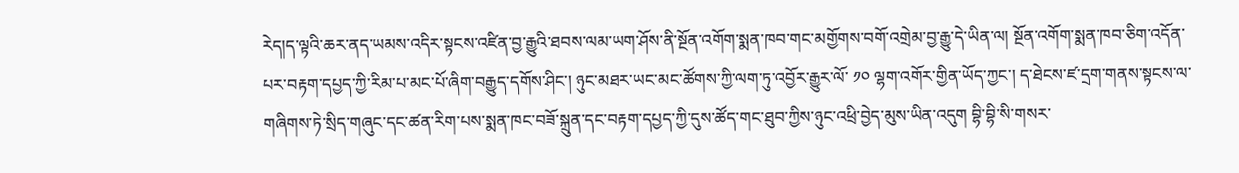རེད།ད་ལྟའི་ཆར་ནད་ཡམས་འདིར་སྟངས་འཛིན་བྱ་རྒྱུའི་ཐབས་ལམ་ཡག་ཤོས་ནི་སྔོན་འགོག་སྨན་ཁབ་གང་མགྱོགས་བགོ་འགྲེམ་བྱ་རྒྱུ་དེ་ཡིན་ལ། སྔོན་འགོག་སྨན་ཁབ་ཅིག་འདོན་པར་བརྟག་དཔྱད་ཀྱི་རིམ་པ་མང་པོ་ཞིག་བརྒྱུད་དགོས་ཤིང་། ཉུང་མཐར་ཡང་མང་ཚོགས་ཀྱི་ལག་ཏུ་འབྱོར་རྒྱུར་ལོ་ ༡༠ ལྷག་འགོར་གྱིན་ཡོད་ཀྱང་། ད་ཐེངས་ཛ་དྲག་གནས་སྟངས་ལ་གཞིགས་ཏེ་སྲིད་གཞུང་དང་ཚན་རིག་པས་སྨན་ཁང་བཟོ་སྐྲུན་དང་བརྟག་དཔྱད་ཀྱི་དུས་ཚོད་གང་ཐུབ་ཀྱིས་ཉུང་འཕྲི་བྱེད་མུས་ཡིན་འདུག བྷི་བྷི་སི་གསར་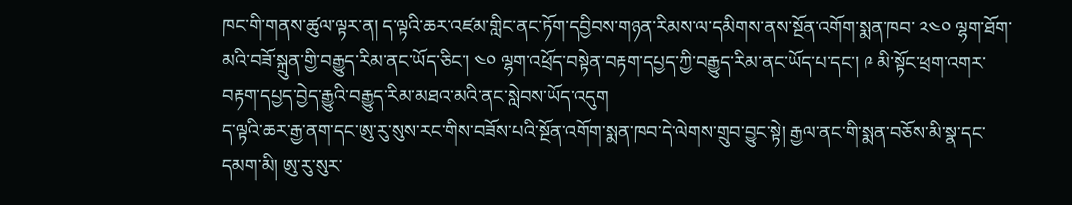ཁང་གི་གནས་ཚུལ་ལྟར་ན། ད་ལྟའི་ཆར་འཛམ་གླིང་ནང་ཏོག་དབྱིབས་གཉན་རིམས་ལ་དམིགས་ནས་སྔོན་འགོག་སྨན་ཁབ་ ༢༤༠ ལྷག་ཐོག་མའི་བཟོ་སྐྲུན་གྱི་བརྒྱུད་རིམ་ནང་ཡོད་ཅིང་། ༤༠ ལྷག་འཕྲོད་བསྟེན་བརྟག་དཔྱད་ཀྱི་བརྒྱུད་རིམ་ནང་ཡོད་པ་དང་། ༩ མི་སྟོང་ཕྲག་འགར་བརྟག་དཔྱད་བྱེད་རྒྱུའི་བརྒྱུད་རིམ་མཐའ་མའི་ནང་སླེབས་ཡོད་འདུག
ད་ལྟའི་ཆར་རྒྱ་ནག་དང་ཨུ་རུ་སུས་རང་གིས་བཟོས་པའི་སྔོན་འགོག་སྨན་ཁབ་དེ་ལེགས་གྲུབ་བྱུང་སྟེ། རྒྱལ་ནང་གི་སྨན་བཅོས་མི་སྣ་དང་དམག་མི། ཨུ་རུ་སུར་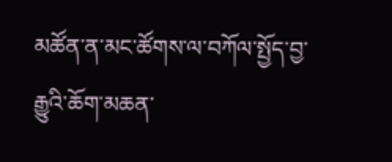མཚོན་ན་མང་ཚོགས་ལ་བཀོལ་སྤྱོད་བྱ་རྒྱུའི་ཆོག་མཆན་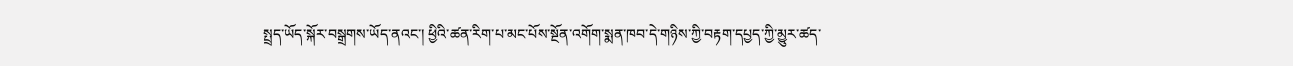སྤྲད་ཡོད་སྐོར་བསྒྲགས་ཡོད་ནའང་། ཕྱིའི་ཚན་རིག་པ་མང་པོས་སྔོན་འགོག་སྨན་ཁབ་དེ་གཉིས་ཀྱི་བརྟག་དཔྱད་ཀྱི་མྱུར་ཚད་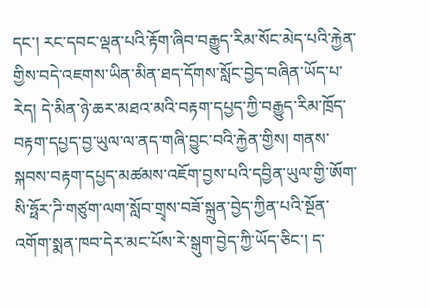དང་། རང་དབང་ལྡན་པའི་རྟོག་ཞིབ་བརྒྱུད་རིམ་སོང་མེད་པའི་རྐྱེན་གྱིས་བདེ་འཇགས་ཡིན་མིན་ཐད་དོགས་སློང་བྱེད་བཞིན་ཡོད་པ་རེད། དེ་མིན་ཉེ་ཆར་མཐའ་མའི་བརྟག་དཔྱད་ཀྱི་བརྒྱུད་རིམ་ཁྲོད་བརྟག་དཔྱད་བྱ་ཡུལ་ལ་ནད་གཞི་བྱུང་བའི་རྐྱེན་གྱིས། གནས་སྐབས་བརྟག་དཔྱད་མཚམས་འཇོག་བྱས་པའི་དབྱིན་ཡུལ་གྱི་ཨོག་སི་ཧྥོར་ཌི་གཙུག་ལག་སློབ་གྲྭས་བཟོ་སྐྲུན་བྱེད་ཀྱིན་པའི་སྔོན་འགོག་སྨན་ཁབ་དེར་མང་པོས་རེ་སྒུག་བྱེད་ཀྱི་ཡོད་ཅིང་། ད་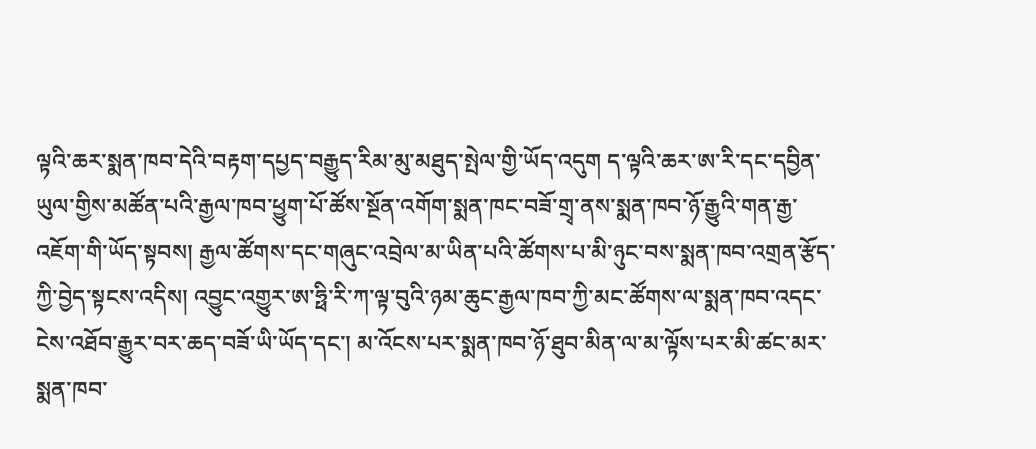ལྟའི་ཆར་སྨན་ཁབ་དེའི་བརྟག་དཔྱད་བརྒྱུད་རིམ་མུ་མཐུད་སྤེལ་གྱི་ཡོད་འདུག ད་ལྟའི་ཆར་ཨ་རི་དང་དབྱིན་ཡུལ་གྱིས་མཚོན་པའི་རྒྱལ་ཁབ་ཕྱུག་པོ་ཚོས་སྔོན་འགོག་སྨན་ཁང་བཟོ་གྲྭ་ནས་སྨན་ཁབ་ཉོ་རྒྱུའི་གན་རྒྱ་འཇོག་གི་ཡོད་སྟབས། རྒྱལ་ཚོགས་དང་གཞུང་འབྲེལ་མ་ཡིན་པའི་ཚོགས་པ་མི་ཉུང་བས་སྨན་ཁབ་འགྲན་རྩོད་ཀྱི་བྱེད་སྟངས་འདིས། འབྱུང་འགྱུར་ཨ་ཧྥི་རི་ཀ་ལྟ་བུའི་ཉམ་ཆུང་རྒྱལ་ཁབ་ཀྱི་མང་ཚོགས་ལ་སྨན་ཁབ་འདང་ངེས་འཐོབ་རྒྱུར་བར་ཆད་བཟོ་ཡི་ཡོད་དང་། མ་འོངས་པར་སྨན་ཁབ་ཉོ་ཐུབ་མིན་ལ་མ་ལྟོས་པར་མི་ཚང་མར་སྨན་ཁབ་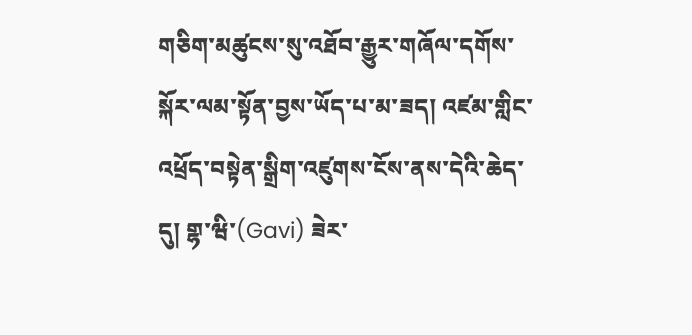གཅིག་མཚུངས་སུ་འཐོབ་རྒྱུར་གཞོལ་དགོས་སྐོར་ལམ་སྟོན་བྱས་ཡོད་པ་མ་ཟད། འཛམ་གླིང་འཕྲོད་བསྟེན་སྒྲིག་འཛུགས་ངོས་ནས་དེའི་ཆེད་དུ། གྷ་ཝི་(Gavi) ཟེར་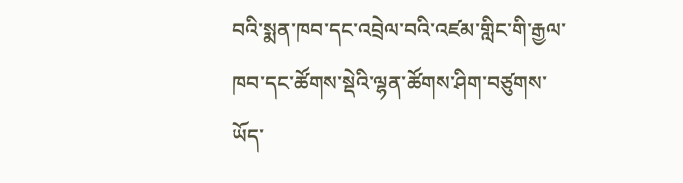བའི་སྨན་ཁབ་དང་འབྲེལ་བའི་འཛམ་གླིང་གི་རྒྱལ་ཁབ་དང་ཚོགས་སྡེའི་ལྷན་ཚོགས་ཤིག་བཙུགས་ཡོད་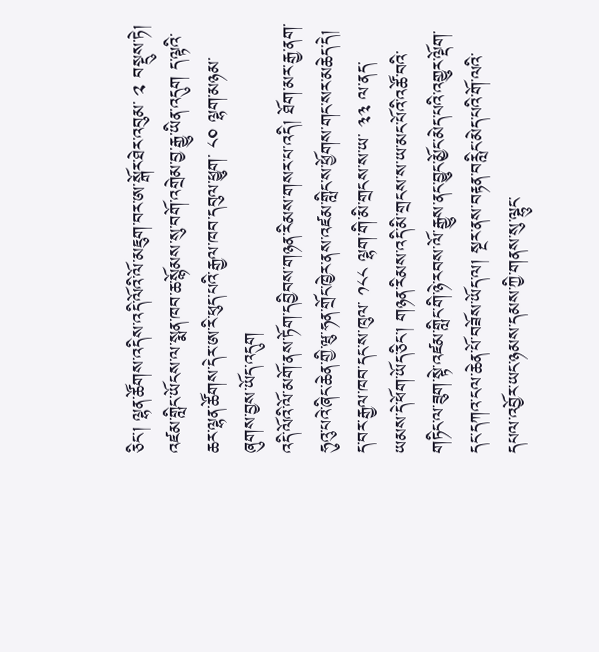ཅིང་། ལྷན་ཚོགས་འདིས་འདི་ལོའི་ལོ་མཇུག་བར་ཨ་སྒོར་ཐེར་འབུམ་ ༢ བསྡུས་ཏེ། འཛམ་གླིང་ཡོངས་ལ་སྨན་ཁབ་ཆ་སྙོམས་སུ་བགོ་འགྲེམ་བྱ་རྒྱུ་ཡིན་འདུག ད་ལྟའི་ཆར་ལྷན་ཚོགས་དེར་ཨ་རི་ཕུད་པའི་རྒྱལ་ཁབ་དབུལ་ཕྱུག་ ༨༠ ལྷག་མཉམ་ཞུགས་བྱས་ཡོད་འདུག
འདི་ལོའི་ལོ་མགོ་ནས་ཏོག་དབྱིབས་གཉན་རིམས་གསར་པ་འདི། ཐོག་མར་རྒྱ་ནག་ཧུའུ་པའེ་ཞིང་ཆེན་གྱི་ཝུ་ཧན་གྲོང་ཁྱེར་ནས་འཛམ་གླིང་ས་ཕྱོགས་གང་སར་མཆེད་དེ། ད་བར་རྒྱལ་ཁབ་དང་ས་ཁུལ་ ༡༨༨ ལྷག་གི་མི་གྲངས་ས་ཡ་ ༣༣ ལ་ནད་ཡམས་དེ་ཕོག་ཡོད་ཅིང་། གཉན་རིམས་འདི་མི་གྲངས་ས་ཡ་མང་པོའི་འཚོ་བའི་གཏིང་ལ་ཟུག་སྟེ་འཛམ་གླིང་གི་ཉེ་རབས་ལོ་རྒྱུས་ནང་བྱུང་མྱོང་མེད་པའི་འགྱུར་ལྡོག་དང་དཀའ་ངལ་ཆེན་པོ་བཟོས་ཡོད་ལ། སྔར་ནས་བརྟན་བརླིང་མེད་པའི་གོ་ལའི་དཔལ་འབྱོར་ཡང་ཉམས་དམས་ཀྱི་གནས་སུ་ལྷུང་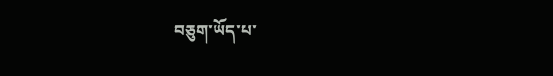བཅུག་ཡོད་པ་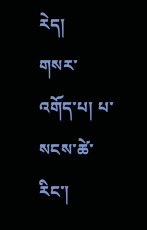རེད།
གསར་འགོད་པ། པ་སངས་ཚེ་རིང་།